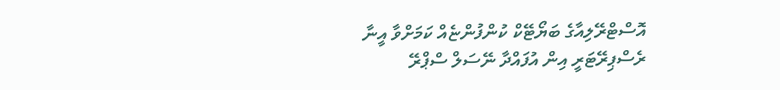އޮސްޓްރޭލިއާގެ ބަޔޯޓޭކް ކުންފުންޏެއް ކަމަށްވާ އީނާ ރެސްޕިރޭޓަރީ އިން އުފައްދާ ނޭސަލް ސްޕްރޭ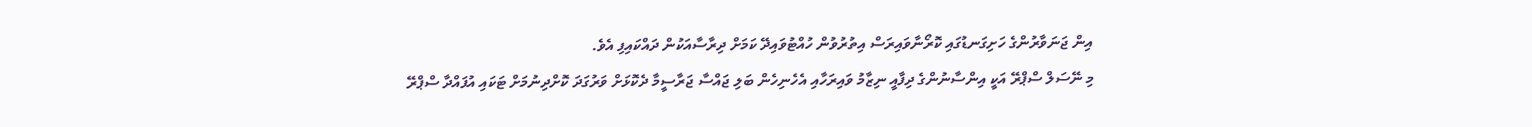އިން ޖަނަވާރުންގެ ހަށިގަނޑުގައި ކޮރޯނާވައިރަސް އިތުރުވުން ހުއްޓުވައިދޭ ކަމަށް ދިރާސާއަކުން ދައްކައިފި އެވެ.
މި ނޭސަލް ސްޕްރޭ އަކީ އިންސާނުންގެ ދިފާއީ ނިޒާމު ވައިރަހާއި އެހެނިހެން ބަލި ޖައްސާ ޖަރާސީމާ ދެކޮޅަށް ވަރުގަދަ ކޮށްދިނުމަށް ޓަކައި އުފައްދާ ސްޕްރޭ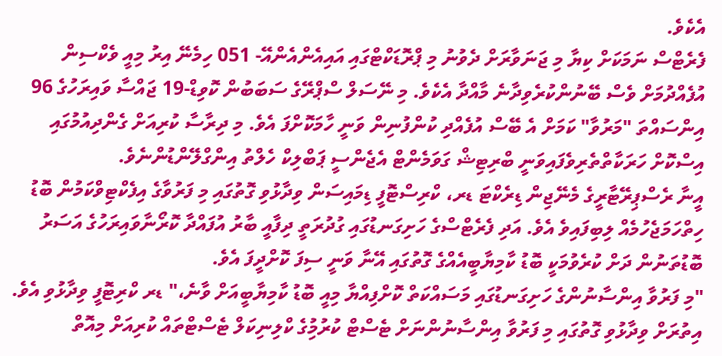އެކެވެ.
ފެރެޓްސް ނަމަކަށް ކިޔާ މި ޖަނަވާރަށް ދެވުނު މި ޕްރޮޑަކްޓްގައި އައިއެންއެންއޭ- 051 ހިމެނޭ އިރު މިއީ ވެކްސިން އުފެއްދުމަށް ވެސް ބޭނުންކުރެވިދާނެ މާއްދާ އެކެވެ. މި ނޭސަލް ސްޕްރޭގެ ސަބަބުން ކޮވިޑް-19 ޖައްސާ ވައިރަހުގެ 96 އިންސައްތަ "މަރުވާ" ކަމަށް އެ ބޭސް އުފެއްދި ކުންފުނިން ވަނީ ހާމަކޮށްފަ އެވެ. މި ދިރާސާ ކުރިއަށް ގެންދިއުމުގައި އިސްކޮށް ހަރަކާތްތެރިވެފައިވަނީ ބްރިޓިޝް ގަވަމެންޓް އެޖެންސީ ޕަބްލިކް ހެލްތު އިންގްލޭންޑުންނެވެ.
އީނާ ރެސްޕިރޭޓާރީގެ މެނޭޖިން ޑިރެކްޓަ ޑރ، ކްރިސްޓޮފީ ޑިމައިސަން ވިދާޅުވި ގޮތުގައި މި ފަރުވާގެ އިފެކްޓިވްކަމުން ބޮޑު ހިތްހަމަޖެހުމެއް ލިބިފައިވެ އެވެ. އަދި ފެރެޓްސްގެ ހަށިގަނޑުގައި ގުދުރަތީ ދިފާއީ ބާރު އުފައްދާ ކޮރޯނާވައިރަހުގެ އަސަރު ބޮޑުތަނުން ދަށް ކުރެވުމަކީ ބޮޑު ކާމިޔާބީއެއްގެ ގޮތުގައި އޭނާ ވަނީ ސިފަ ކޮށްދީފަ އެވެ.
"މި ފަރުވާ އިންސާނުންގެ ހަށިގަނޑުގައި މަސައްކަތް ކޮށްފިއްޔާ މިއީ ބޮޑު ކާމިޔާބީއަށް ވާނެ،" ޑރ ކްރިޓޮފީ ވިދާޅުވި އެވެ.
އިތުރަށް ވިދާޅުވި ގޮތުގައި މި ފަރުވާ އިންސާނުންނަށް ޓެސްޓް ކުރުމުިގެ ކްލިނިކަލް ޓެސްޓްތައް ކުރިއަށް މިއޮތް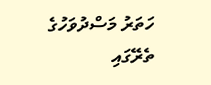ހަތަރު މަސްދުވަހުގެ ތެރޭގައި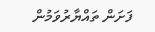ފަށަން ތައްޔާރުވަމުން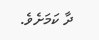ދާ ކަމަށެވެ.